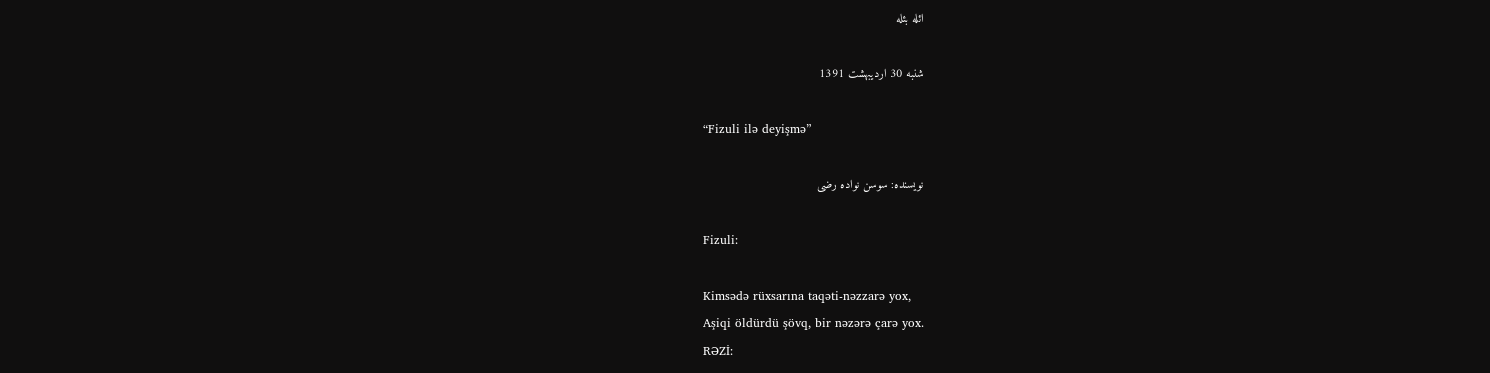ائله بئله

شنبه 30 اردیبهشت 1391

“Fizuli ilə deyişmə”

نویسنده: سوسن نواده رضی

Fizuli:

Kimsədə rüxsarına taqəti-nəzzarə yox,
Aşiqi öldürdü şövq, bir nəzərə çarə yox.
RƏZİ: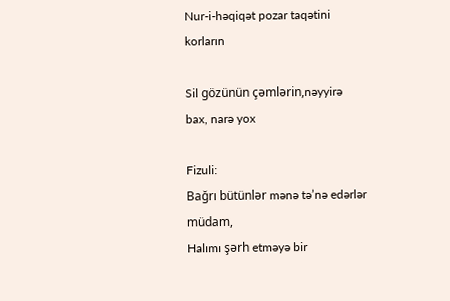Nur-i-həqiqət pozar taqətini korların

Sil gözünün çəmlərin,nəyyirə bax, narə yox

Fizuli:
Bağrı bütünlər mənə tə’nə edərlər müdam,
Halımı şərh etməyə bir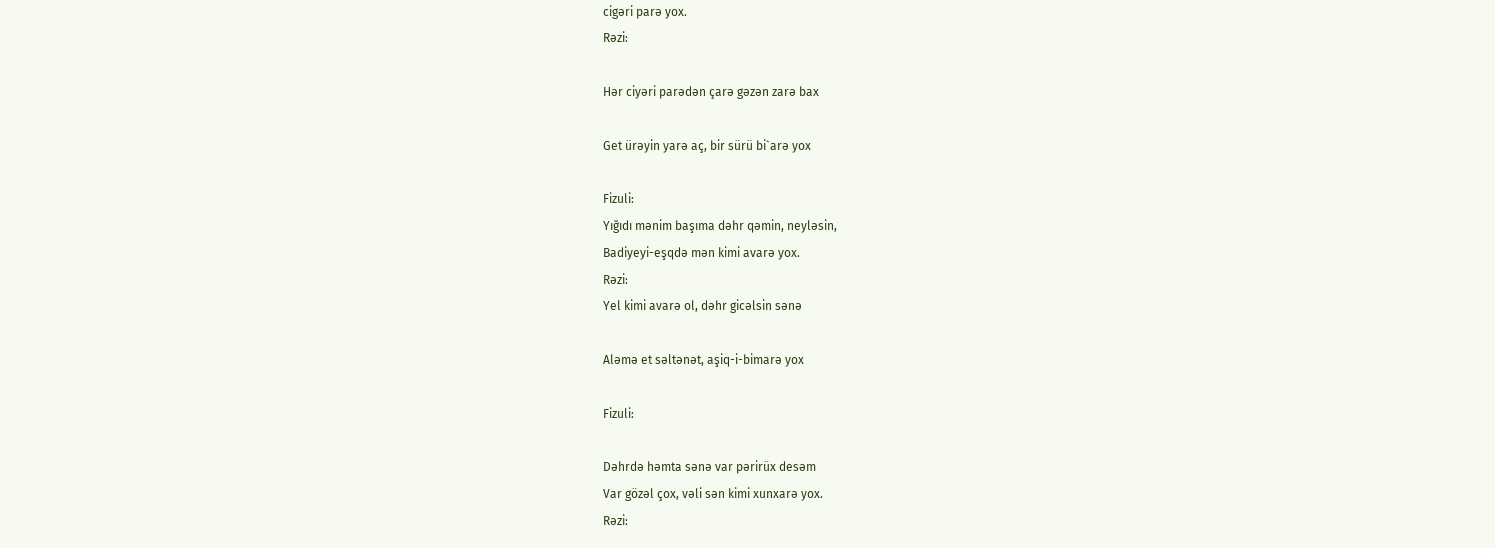cigəri parə yox.
Rəzi:

Hər ciyəri parədən çarə gəzən zarə bax

Get ürəyin yarə aç, bir sürü bi`arə yox

Fizuli:
Yığıdı mənim başıma dəhr qəmin, neyləsin,
Badiyeyi-eşqdə mən kimi avarə yox.
Rəzi:
Yel kimi avarə ol, dəhr gicəlsin sənə

Aləmə et səltənət, aşiq-i-bimarə yox

Fizuli:

Dəhrdə həmta sənə var pərirüx desəm
Var gözəl çox, vəli sən kimi xunxarə yox.
Rəzi: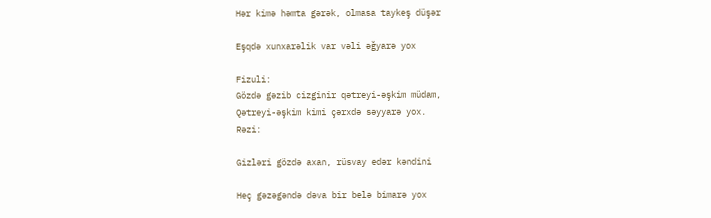Hər kimə həmta gərək, olmasa taykeş düşər

Eşqdə xunxarəlik var vəli əğyarə yox

Fizuli:
Gözdə gəzib cizginir qətreyi-əşkim müdam,
Qətreyi-əşkim kimi çərxdə səyyarə yox.
Rəzi:

Gizləri gözdə axan, rüsvay edər kəndini

Heç gəzəgəndə dəva bir belə bimarə yox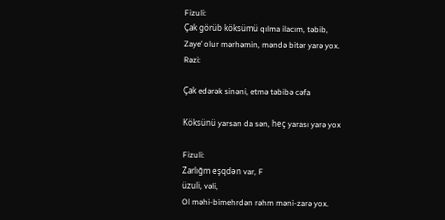Fizuli:
Çak görüb köksümü qılma ilacım, təbib,
Zaye’ olur mərhəmin, məndə bitər yarə yox.
Rəzi:

Çak edərək sinəni, etmə təbibə cəfa

Köksünü yarsan da sən, heç yarası yarə yox

Fizuli:
Zarlığm eşqdən var, F
üzuli, vəli,
Ol məhi-bimehrdən rəhm məni-zarə yox.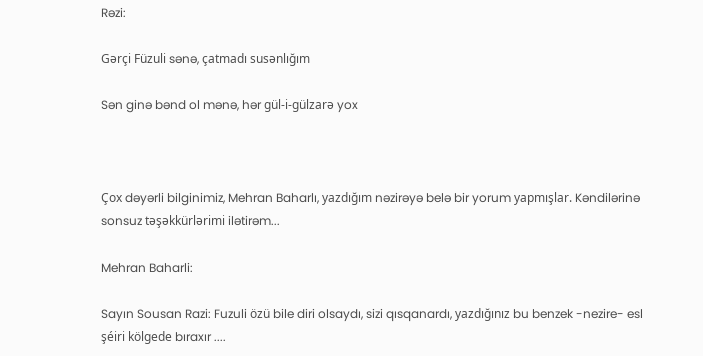Rəzi:

Gərçi Füzuli sənə, çatmadı susənlığım

Sən ginə bənd ol mənə, hər gül-i-gülzarə yox



Çox dəyərli bilginimiz, Mehran Baharlı, yazdığım nəzirəyə belə bir yorum yapmışlar. Kəndilərinə sonsuz təşəkkürlərimi ilətirəm...

Mehran Baharli:

Sayın Sousan Razi: Fuzuli özü bile diri olsaydı, sizi qısqanardı, yazdığınız bu benzek -nezire- esl şéiri kölgede bıraxır ....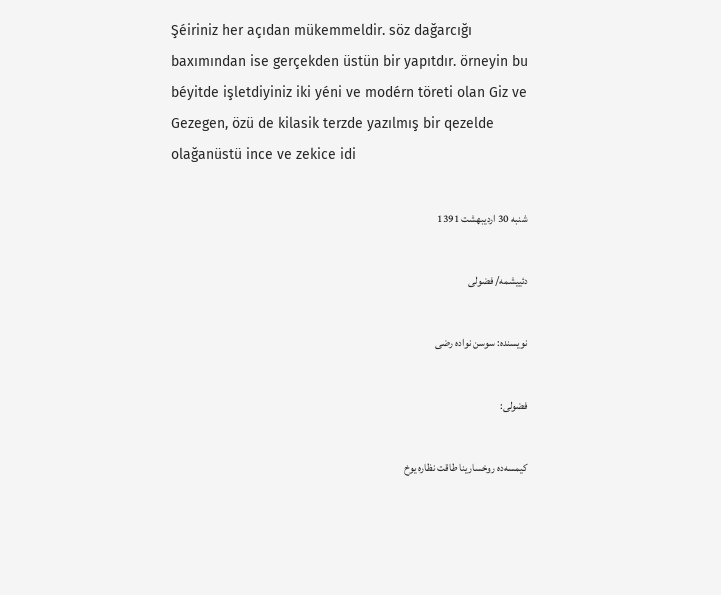Şéiriniz her açıdan mükemmeldir. söz dağarcığı baxımından ise gerçekden üstün bir yapıtdır. örneyin bu béyitde işletdiyiniz iki yéni ve modérn töreti olan Giz ve Gezegen, özü de kilasik terzde yazılmış bir qezelde olağanüstü ince ve zekice idi

شنبه 30 اردیبهشت 1391

دئییشمه/ فضولی

نویسنده: سوسن نواده رضی

فضولی:

کیمسه‌ده روخسارینا طاقت نظاره یوخ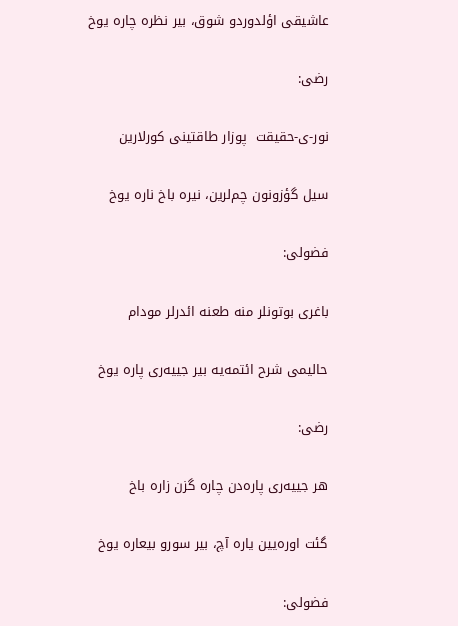عاشیقی اؤلدوردو شوق، بیر نظره چاره یوخ

رضی:

نور-ی-حقیقت  پوزار طاقتینی کورلارین

سیل گؤزونون چم‌لرین، نیره باخ ناره یوخ

فضولی:

باغری بوتونلر منه طعنه ائدرلر مودام

حالیمی شرح ائتمه‌یه بیر جییه‌ری پاره یوخ

رضی:

هر جییه‌ری پاره‌دن چاره گزن زاره باخ

گئت اوره‌یین یاره آچ، بیر سورو بیعاره یوخ

فضولی: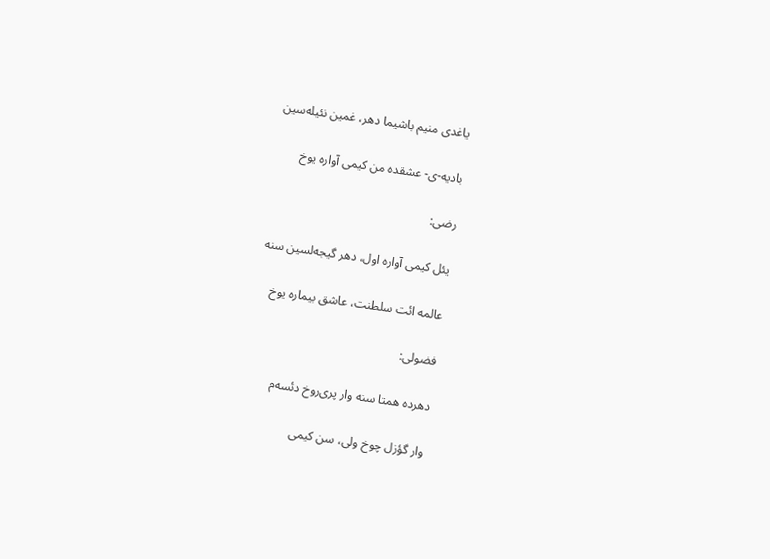یاغدی منیم باشیما دهر، غمین نئیله‌سین

بادیه-ی- عشقده من کیمی آواره یوخ

رضی:

یئل کیمی آواره اول، دهر گیجه‌لسین سنه

عالمه ائت سلطنت، عاشق بیماره یوخ

فضولی:

دهرده همتا سنه وار پری‌روخ دئسه‌م

وار گؤزل چوخ ولی، سن کیمی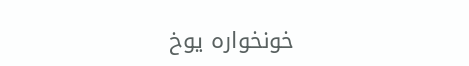خونخواره یوخ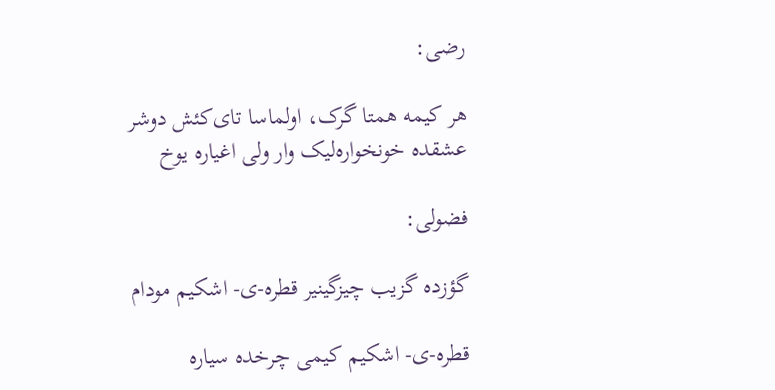رضی:

هر کیمه همتا گرک، اولماسا تای‌کئش دوشر
عشقده خونخواره‌لیک وار ولی اغیاره یوخ

فضولی:

گؤزده گزیب چیزگینیر قطره‌-ی- اشکیم مودام

قطره-ی- اشکیم کیمی چرخده سیاره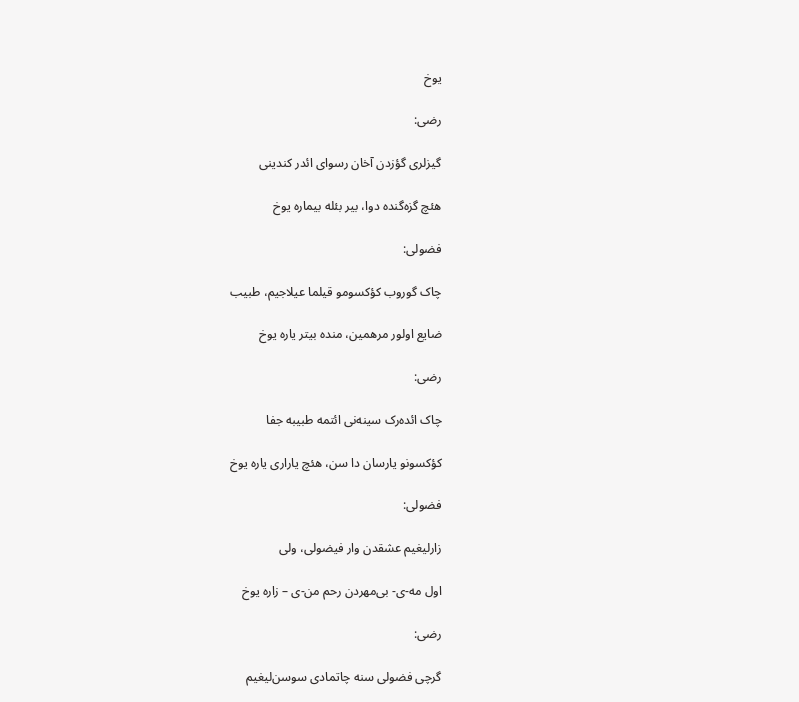یوخ

رضی:

گیزلری گؤزدن آخان رسوای ائدر کندینی

هئچ گزه‌گنده دوا، بیر بئله بیماره یوخ

فضولی:

چاک گوروب کؤکسومو قیلما عیلاجیم، طبیب

ضایع اولور مرهمین، منده بیتر یاره یوخ

رضی:

چاک ائده‌رک سینه‌نی ائتمه طبیبه جفا

کؤکسونو یارسان دا سن، هئچ یاراری یاره یوخ

فضولی:

زارلیغیم عشقدن وار فیضولی، ولی

اول مه-ی- بی‌مهردن رحم من-ی – زاره یوخ

رضی:

گرچی فضولی‌ سنه چاتمادی سوسن‌لیغیم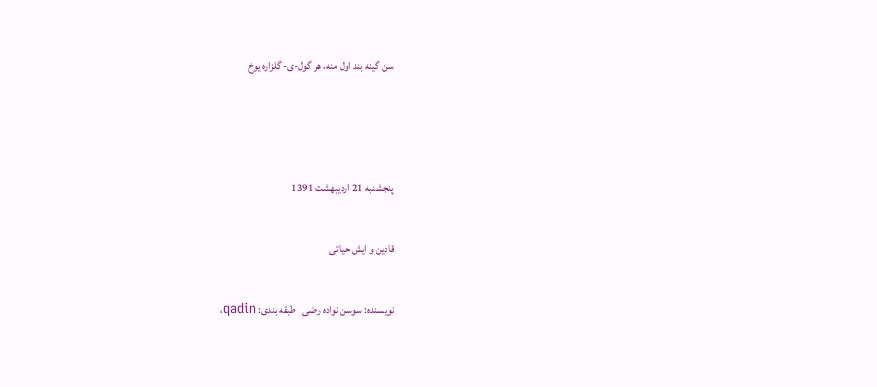سن گینه بند اول منه، هر گول-ی- گلزاره یوخ



پنجشنبه 21 اردیبهشت 1391

قادین و ایش حیاتی

نویسنده: سوسن نواده رضی   طبقه بندی: qadin،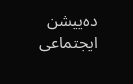ده‌ییشن ایجتماعی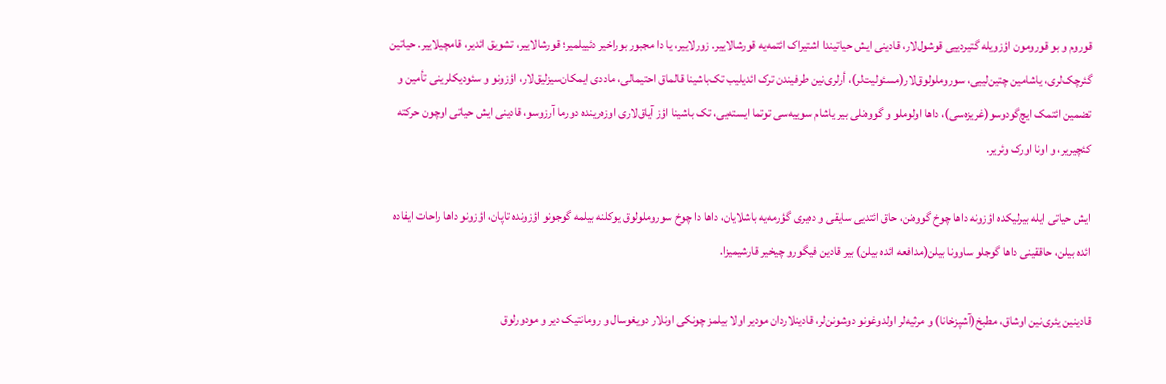قوروم و بو قورومون اؤزویله گتیردییی قوشول‌لار، قادینی ایش حیاتیندا اشتیراک ائتمه‌یه قورشالاییر. زورلاییر، یا دا مجبور بوراخیر دئییلمیر؛ قورشالاییر، تشویق ائدیر، قامچیلاییر. حیاتین گئرچک‌لری، یاشامین چتین‌لییی، سوروملولوق‌لار(مسئولیت‌لر)، أرلری‌نین طرفیندن ترک ائدیلیب تک‌باشینا قالماق احتیمالی، ماددی ایمکان‌سیزلیق‌لار، اؤزونو و سئودیکلرینی تأمین و تضمین ائتمک ایچ‌گودوسو(غریزه‌سی)، داها اولوملو و گووه‌نلی بیر یاشام سوییه‌سی توتما ایسته‌یی، تک باشینا اؤز آیاق‌لاری اوزه‌رینده دورما آرزوسو، قادینی ایش حیاتی اوچون حرکته کئچیریر، و اونا اورک وئریر.

ایش حیاتی‌ ایله بیرلیکده اؤزونه داها چوخ گووه‌نن، حاق ائتدیی سایقی و ده‌یری گؤرمه‌یه باشلایان، داها دا چوخ سوروملولوق یوکلنه بیلمه گوجونو اؤزونده تاپان، اؤزونو داها راحات ایفاده ائده بیلن، حاققینی داها گوجلو ساوونا بیلن(مدافعه ائده بیلن) بیر قادین فیگورو چیخیر قارشیمیزا.

قادینین یئری‌نین اوشاق، مطبخ(آشپزخانا) و مرثیه‌لر اولدوغونو دوشونن‌لر، قادینلاردان مودیر اولا بیلمز چونکی اونلار دویغوسال و رومانتیک دیر و مودورلوق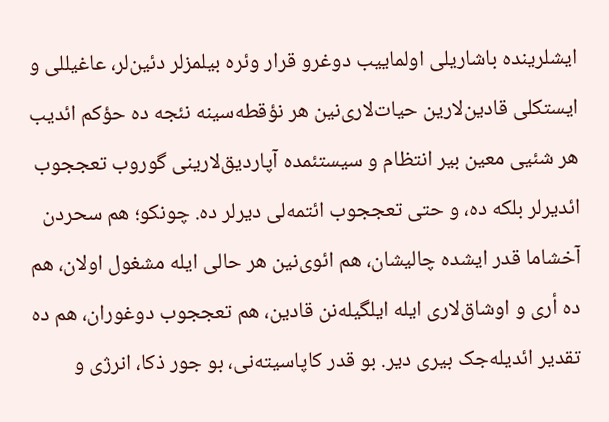ایشلرینده باشاریلی اولماییب دوغرو قرار وئره‌ بیلمزلر دئین‌لر، عاغیللی و ایستکلی قادین‌لارین حیات‌لاری‌نین هر نؤقطه‌سینه نئجه ده حؤکم ائدیب هر شئیی معین بیر انتظام و سیستئمده آپاردیق‌لارینی گوروب تعججوب ائدیرلر بلکه ده، و حتی تعججوب ائتمه‌لی دیرلر ده. چونکو؛ هم سحردن آخشاما قدر ایشده چالیشان، هم ائوی‌نین هر حالی ایله مشغول اولان، هم ده أری و اوشاق‌لاری ایله ایلگیله‌نن قادین، هم تعججوب دوغوران، هم ده تقدیر ائدیله‌جک بیری دیر. بو قدر کاپاسیته‌نی، بو جور ذکا، انرژی و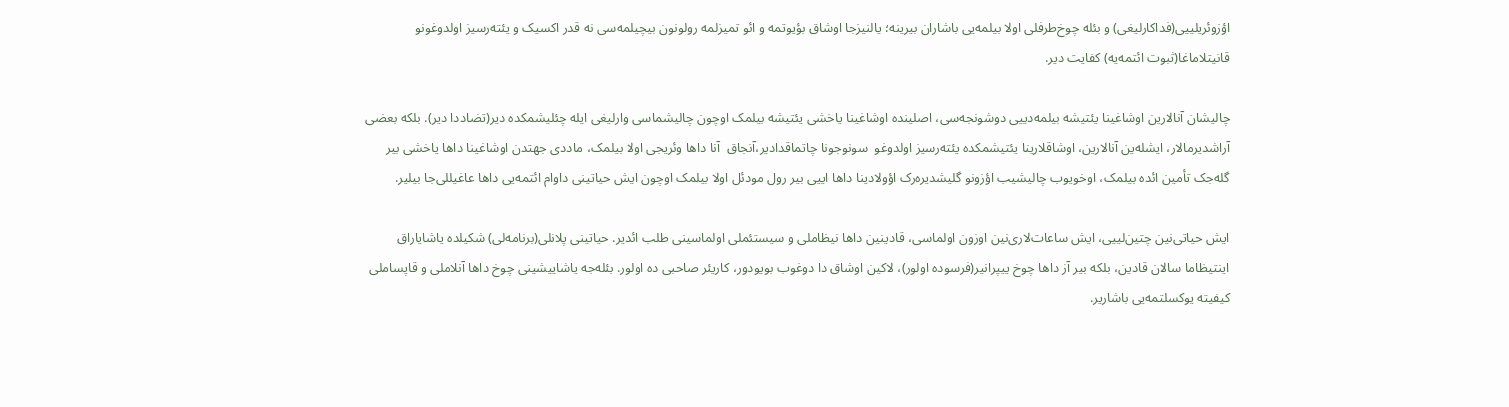اؤزوئریلییی(فداکارلیغی) و بئله چوخ‌طرفلی اولا بیلمه‌یی باشاران بیرینه؛ یالنیزجا اوشاق بؤیوتمه‌ و ائو تمیزلمه‌ رولونون بیچیلمه‌سی نه قدر اکسیک و یئته‌رسیز اولدوغونو  قانیتلاماغا(ثبوت ائتمه‌یه) کفایت دیر.

چالیشان آنالارین اوشاغینا یئتیشه بیلمه‌دییی دوشونجه‌سی، اصلینده اوشاغینا یاخشی یئتیشه بیلمک اوچون چالیشماسی وارلیغی ایله چئلیشمکده دیر(تضاددا دیر). بلکه بعضی آراشدیرمالار، ایشله‌ین آنالارین، اوشاقلارینا یئتیشمکده یئته‌رسیز اولدوغو  سونوجونا چاتماقدادیر،آنجاق  آنا داها وئریجی اولا بیلمک، ماددی جهتدن اوشاغینا داها یاخشی بیر گله‌جک تأمین ائده بیلمک، اوخویوب چالیشیب اؤزونو گلیشدیره‌رک اؤولادینا داها اییی بیر رول مودئل اولا بیلمک اوچون ایش حیاتینی داوام ائتمه‌یی داها عاغیللی‌جا بیلیر.

ایش حیاتی‌نین چتین‌لییی، ایش ساعات‌لاری‌نین اوزون اولماسی، قادینین داها نیظاملی و سیستئملی اولماسینی طلب ائدیر. حیاتینی پلانلی(برنامه‌لی) شکیلده یاشایاراق اینتیظاما سالان قادین، بلکه بیر آز داها چوخ ییپرانیر(فرسوده اولور)، لاکین اوشاق دا دوغوب بویودور، کاریئر صاحبی ده اولور. بئله‌جه یاشاییشینی چوخ داها آنلاملی و قاپساملی کیفیته یوکسلتمه‌‌یی باشاریر.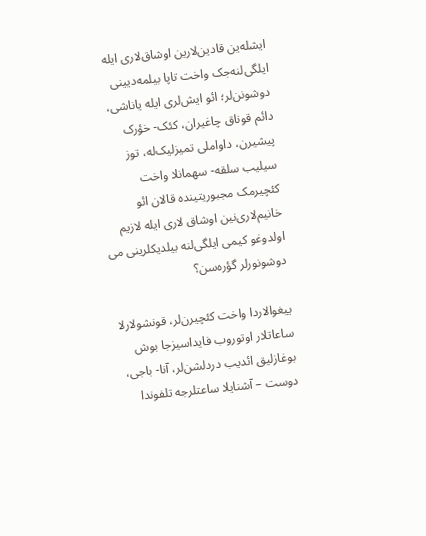ایشله‌ین قادین‌لارین اوشاق‌لاری ایله ایلگی‌لنه‌جک واخت تاپا بیلمه‌دیینی دوشونن‌لر؛ ائو ایش‌لری ایله یاناشی، دائم قوناق چاغیران، کئک- خؤرک پیشیرن، داواملی تمیزلیک‌له، توز سیلیب سلقه- سهمانلا واخت کئچیرمک مجبوریتینده قالان ائو خانیم‌لاری‌نین اوشاق لاری ایله لازیم اولدوغو کیمی ایلگی‌لنه بیلدیکلرینی می دوشونورلر گؤره‌سن؟

ییغوالاردا واخت کئچیرن‌لر، قونشولارلا ساعاتلار اوتوروب فایداسیزجا بوش بوغازلیق ائدیب دردلشن‌لر، آنا- باجی، دوست – آشنایلا ساعتلرجه تلفوندا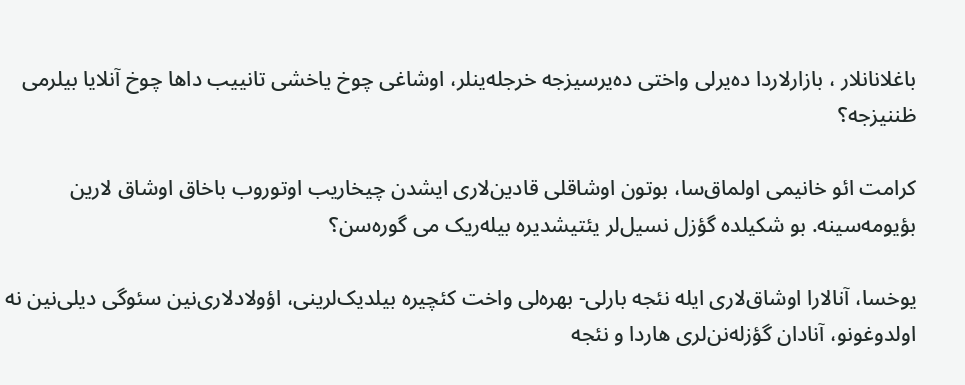باغلانانلار ، بازارلاردا ده‌یرلی واختی ده‌یرسیزجه خرجله‌ینلر، اوشاغی چوخ یاخشی تانییب داها چوخ آنلایا بیلرمی ظننیزجه؟

کرامت ائو خانیمی اولماق‌سا، بوتون اوشاقلی قادین‌لاری ایشدن چیخاریب اوتوروب باخاق اوشاق لارین بؤیومه‌سینه. بو شکیلده گؤزل نسیل‌لر یئتیشدیره بیله‌ریک می گوره‌سن؟

یوخسا، آنالارا اوشاق‌لاری ایله نئجه بارلی- بهره‌لی واخت کئچیره بیلدیک‌لرینی، اؤولادلاری‌نین سئوگی‌ دیلی‌نین نه اولدوغونو، آنادان گؤزله‌نن‌لری هاردا و نئجه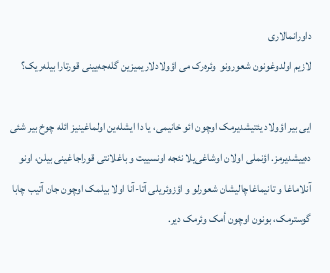داورانمالاری                                                                                                                                           لازیم اولدوغونون شعورونو  وئره‌رک می اؤولادلاریمیزین گله‌جه‌یینی قورتارا بیله‌ریک؟

ایی بیر اؤولاد یئتیشدیرمک اوچون ائو خانیمی، یا دا ایشله‌ین اولماغینیز ائله چوخ بیر شئی ده‌ییشدیرمز. اؤنملی اولان اوشاغی‌یلا نئجه اونسییت و باغلانتی قوراجاغینی بیلن، اونو آنلاماغا و تانیماغاچالیشان شعورلو و اؤزوئریلی آتا-آنا اولا بیلمک اوچون جان آتیب چابا گوسترمک، بونون اوچون أمک وئرمک دیر.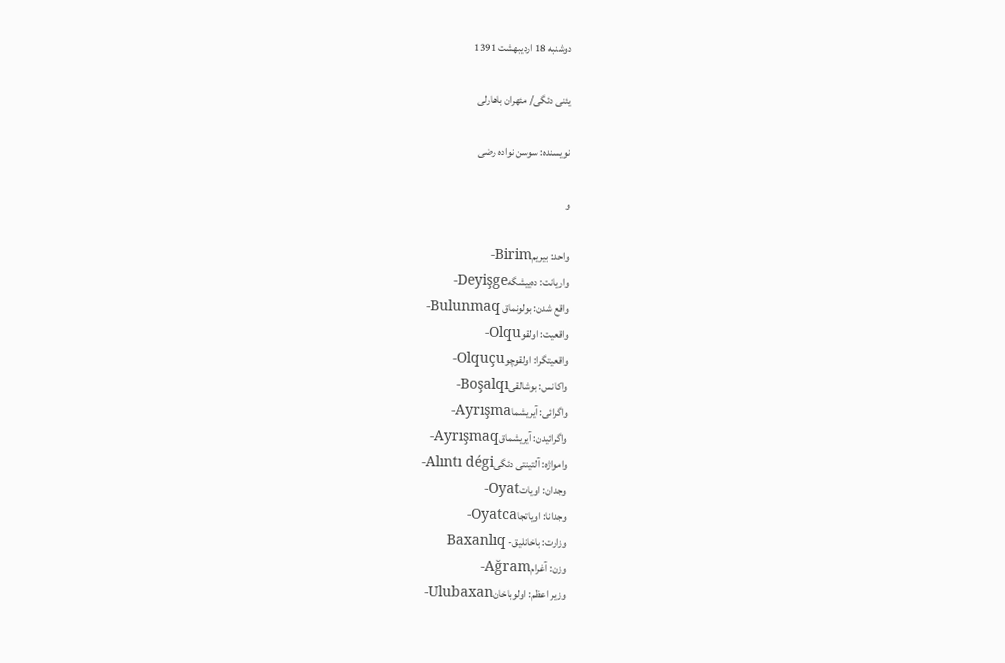دوشنبه 18 اردیبهشت 1391

یئنی دئگی/ مئهران باهارلی

نویسنده: سوسن نواده رضی

و

واحد: بیریمBirim-
واریانت: ده‌ییشگهDeyişge-
واقع شدن: بولونماق Bulunmaq-
واقعیت: اولقوOlqu-
واقعیتگرا: اولقوچوOlquçu-
واكانس: بوشالقیBoşalqı-
واگرائی: آیریشماAyrışma-
واگرائیدن: آیریشماقAyrışmaq-
وامواژه: آلتینتی دئگیAlıntı dégi-
وجدان: اویاتOyat-
وجدانا: اویاتجاOyatca-
وزارت: باخانلیق- Baxanlıq
وزن: آغرامAğram-
وزیر اعظم: اولوباخانUlubaxan-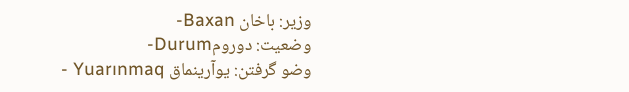وزیر: باخان Baxan-
وضعیت: دورومDurum-
وضو گرفتن: یوآرینماق Yuarınmaq -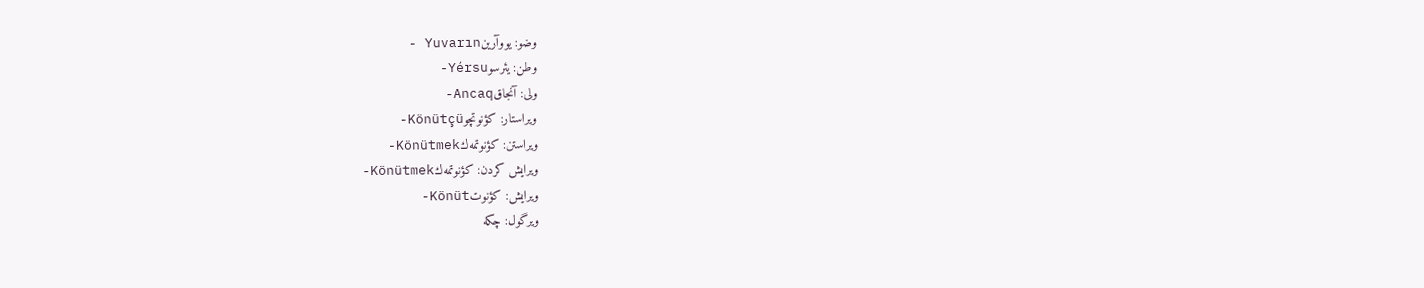وضو: یووآرینYuvarın -
وطن: یئرسوYérsu-
ولی: آنجاقAncaq-
ویراستار: كؤنوتچوKönütçü-
ویراستن: كؤنوتمه‌كKönütmek-
ویرایش كردن: كؤنوتمه‌كKönütmek-
ویرایش: كؤنوتKönüt-
ویرگول: چكه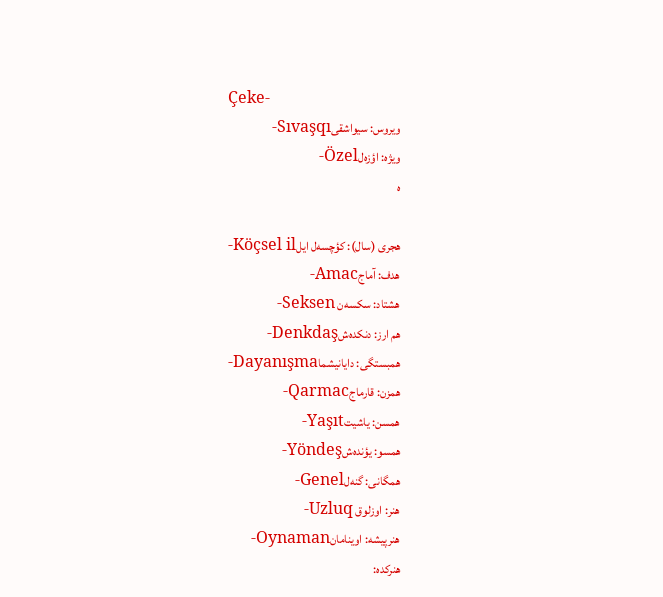Çeke-
ویروس: سیواشقیSıvaşqı-
ویژه: اؤزه‌لÖzel-
ه

هجری (سال): كؤچسه‌ل ایلKöçsel il-
هدف: آماجAmac-
هشتاد: سكسه‌ن Seksen-
هم ارز: دنكده‌شDenkdaş-
همبستگی: دایانیشماDayanışma-
همزن: قارماجQarmac-
همسن: یاشیتYaşıt-
همسو: یؤنده‌شYöndeş-
همگانی: گنه‌لGenel-
هنر: اوزلوق Uzluq-
هنرپیشه: اوینامانOynaman-
هنركده: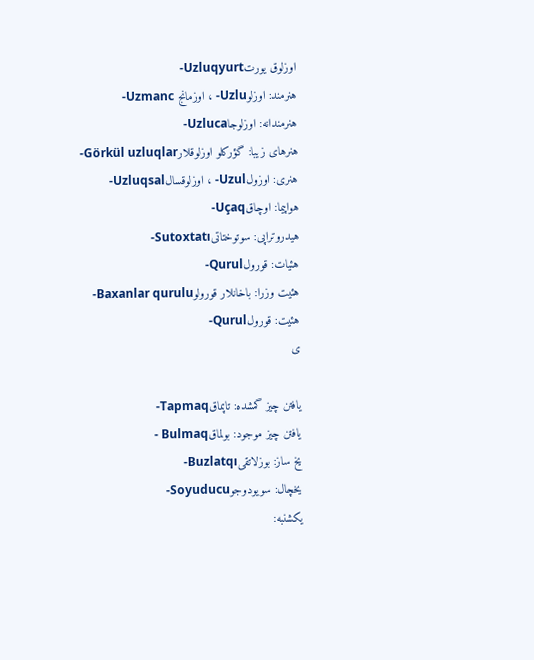اوزلوق یورتUzluqyurt-
هنرمند: اوزلوUzlu- ، اوزمانج Uzmanc-
هنرمندانه: اوزلوجاUzluca-
هنرهای زیبا: گؤركلو اوزلوقلارGörkül uzluqlar-
هنری: اوزولUzul- ، اوزلوقسالUzluqsal-
هواپیما: اوچاقUçaq-
هیدروتراپی: سوتوختاتیSutoxtatı-
هئیات: قورولQurul-
هئیت وزرا: باخانلار قورولوBaxanlar qurulu-
هئیت: قورولQurul-
ی

یافتن چیز گمشده: تاپماقTapmaq-
یافتن چیز موجود: بولماقBulmaq -
یخ ساز: بوزلاتقیBuzlatqı-
یخچال: سویودوجوSoyuducu-
یكشنبه: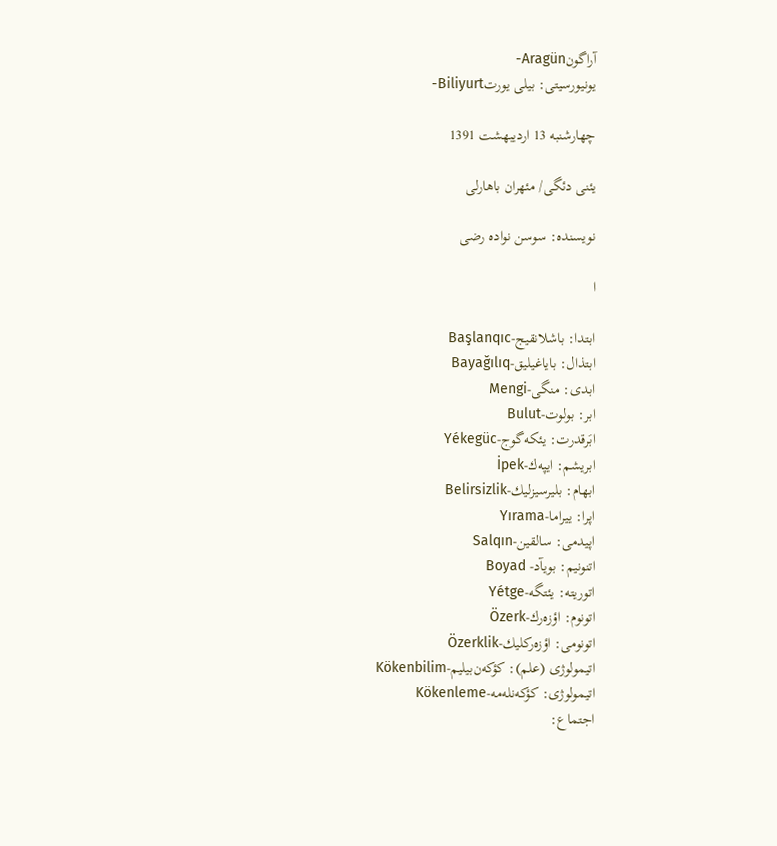آراگونAragün-
یونیورسیتی: بیلی یورتBiliyurt-

چهارشنبه 13 اردیبهشت 1391

یئنی دئگی/ مئهران باهارلی

نویسنده: سوسن نواده رضی

ا

ابتدا: باشلانقیج-Başlanqıc
ابتذال: بایاغیلیق-Bayağılıq
ابدی: منگی-Mengi
ابر: بولوت-Bulut
ابَرقدرت: یئكه‌گوج-Yékegüc
ابریشم: ایپه‌ك-İpek
ابهام: بلیرسیزلیك-Belirsizlik
اپرا: ییراما-Yırama
اپیدمی: سالقین-Salqın
اتنونیم: بویآد- Boyad
اتوریته: یئتگه-Yétge
اتونوم: اؤزه‌رك-Özerk
اتونومی: اؤزه‌ركلیك-Özerklik
اتیمولوژی (علم): كؤكه‌ن‌بیلیم-Kökenbilim
اتیمولوژی: كؤكه‌نله‌مه-Kökenleme
اجتماع: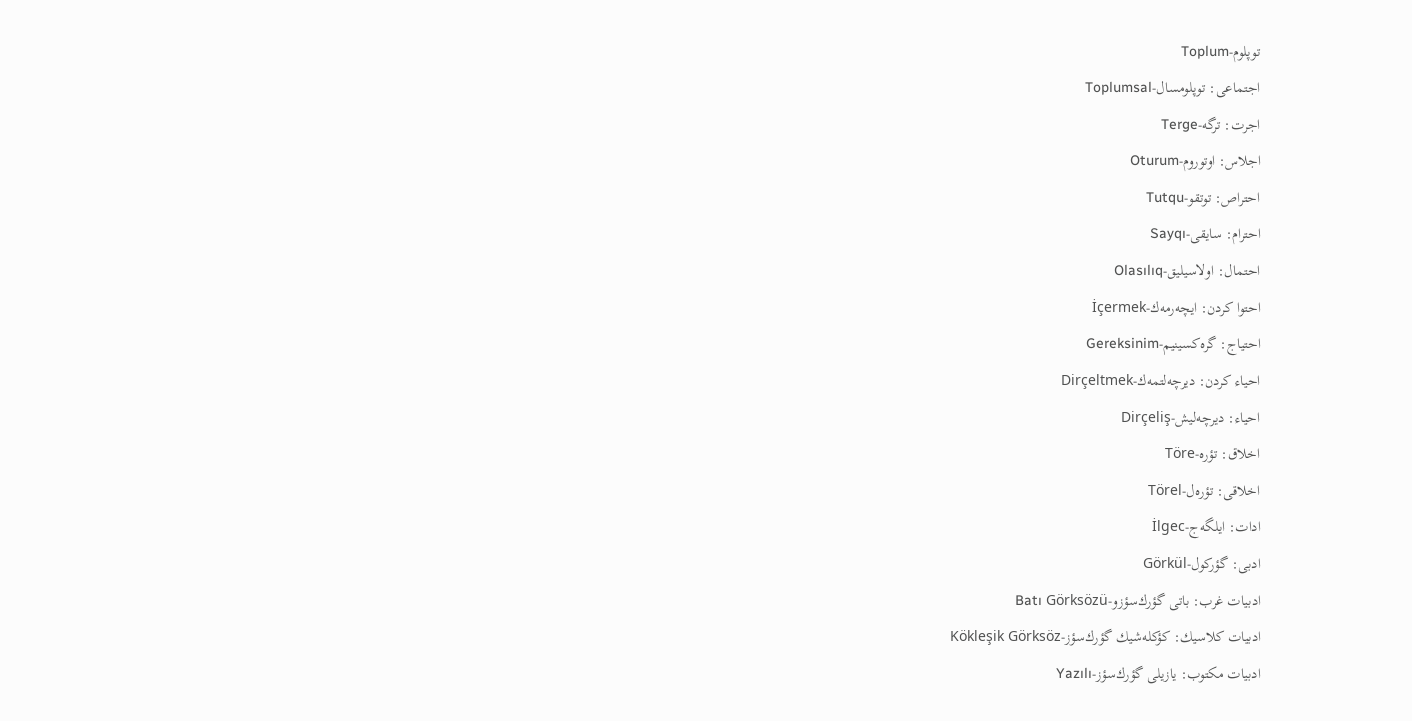توپلوم-Toplum
اجتماعی: توپلومسال-Toplumsal
اجرت: ترگه-Terge
اجلاس: اوتوروم-Oturum
احتراص: توتقو-Tutqu
احترام: سایقی-Sayqı
احتمال: اولاسیلیق-Olasılıq
احتوا كردن: ایچه‌رمه‌ك-İçermek
احتیاج: گره‌كسینیم-Gereksinim
احیاء كردن: دیرچه‌لتمه‌ك-Dirçeltmek
احیاء: دیرچه‌لیش-Dirçeliş
اخلاق: تؤره-Töre
اخلاقی: تؤره‌ل-Törel
ادات: ایلگه‌ج-İlgec
ادبی: گؤركول-Görkül
ادبیات غرب: باتی گؤرك‌سؤزو-Batı Görksözü
ادبیات كلاسیك: كؤكله‌شیك گؤرك‌سؤز-Kökleşik Görksöz
ادبیات مكتوب: یازیلی گؤرك‌سؤز-Yazılı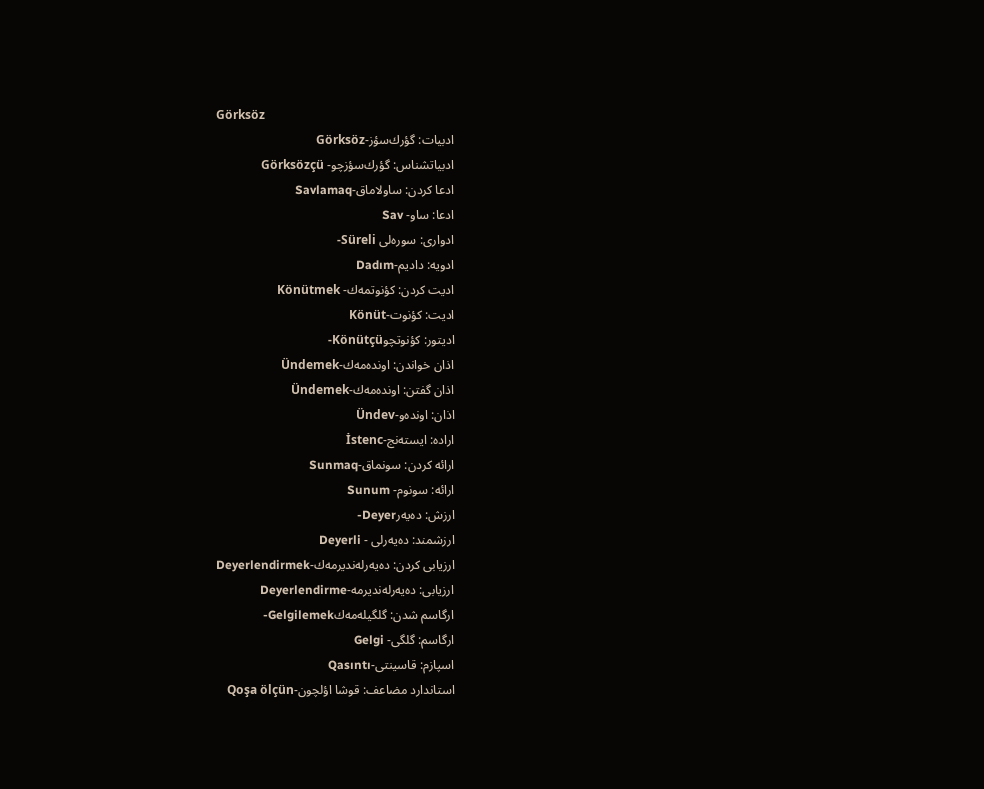Görksöz
ادبیات: گؤرك‌سؤز-Görksöz
ادبیاتشناس: گؤرك‌سؤزچو- Görksözçü
ادعا كردن: ساولاماق-Savlamaq
ادعا: ساو- Sav
ادواری: سوره‌لی Süreli-
ادویه: دادیم-Dadım
ادیت كردن: كؤنوتمه‌ك- Könütmek
ادیت: كؤنوت-Könüt
ادیتور: كؤنوتچوKönütçü-
اذان خواندن: اونده‌مه‌ك-Ündemek
اذان گفتن: اونده‌مه‌ك-Ündemek
اذان: اونده‌و-Ündev
اراده: ایسته‌نج-İstenc
ارائه كردن: سونماق-Sunmaq
ارائه: سونوم- Sunum
ارزش: ده‌یه‌رDeyer-
ارزشمند: ده‌یه‌رلی - Deyerli
ارزیابی كردن: ده‌یه‌رله‌ندیرمه‌ك-Deyerlendirmek
ارزیابی: ده‌یه‌رله‌ندیرمه-Deyerlendirme
ارگاسم شدن: گلگیله‌مه‌كGelgilemek-
ارگاسم: گلگی- Gelgi
اسپازم: قاسینتی-Qasıntı
استاندارد مضاعف: قوشا اؤلچون-Qoşa ölçün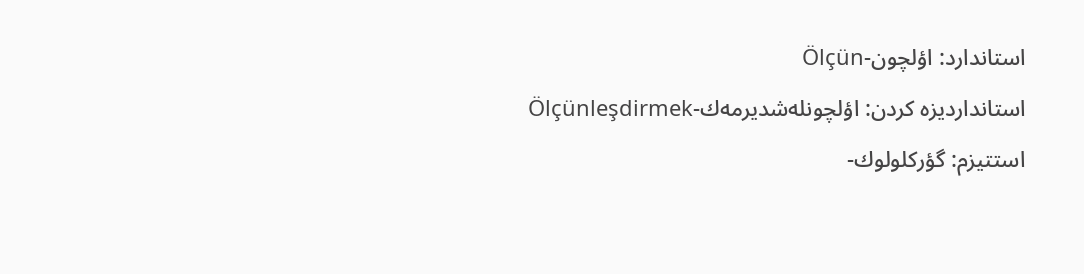استاندارد: اؤلچون-Ölçün
استانداردیزه كردن: اؤلچونله‌شدیرمه‌ك-Ölçünleşdirmek
استتیزم: گؤركلولوك-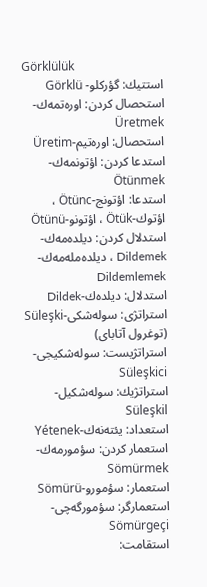Görklülük
استتیك: گؤركلو- Görklü
استحصال كردن: اوره‌تمه‌ك-Üretmek
استحصال: اوره‌تیم-Üretim
استدعا كردن: اؤتونمه‌ك-Ötünmek
استدعا: اؤتونج-Ötünc ، اؤتوك-Ötük ، اؤتونو-Ötünü
استدلال كردن: دیلده‌مه‌ك-Dildemek ، دیلده‌مله‌مه‌ك-Dildemlemek
استدلال: دیلده‌ك-Dildek
استراتژی: سوله‌شكی-Süleşki (توغرول آتابای)
استراتژیست: سوله‌شكیجی-Süleşkici
استراتژیك: سوله‌شكیل-Süleşkil
استعداد: یئته‌نه‌ك-Yétenek
استعمار كردن: سؤمورمه‌ك-Sömürmek
استعمار: سؤمورو-Sömürü
استعمارگر: سؤمورگه‌چی- Sömürgeçi
استقامت: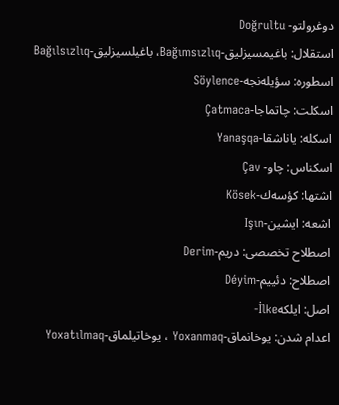دوغرولتو- Doğrultu
استقلال: باغیمسیزلیق-Bağımsızlıq، باغیلسیزلیق-Bağılsızlıq
اسطوره: سؤیله‌نجه-Söylence
اسكلت: چاتماجا-Çatmaca
اسكله: یاناشقا-Yanaşqa
اسكناس: چاو- Çav
اشتها: كؤسه‌ك-Kösek
اشعه: ایشین-Işın
اصطلاح تخصصی: دریم-Derim
اصطلاح: دئییم-Déyim
اصل: ایلكهİlke-
اعدام شدن: یوخانماق-Yoxanmaq ، یوخاتیلماق-Yoxatılmaq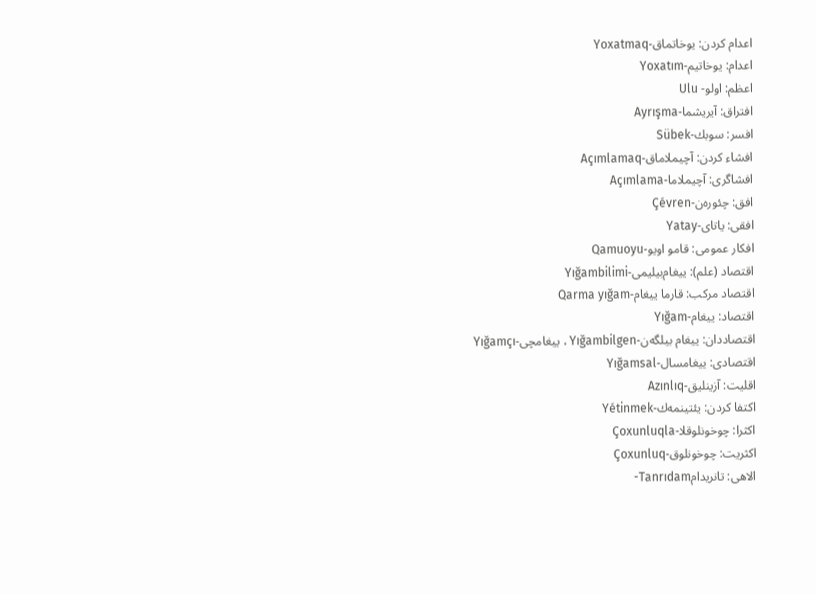اعدام كردن: یوخاتماق-Yoxatmaq
اعدام: یوخاتیم-Yoxatım
اعظم: اولو- Ulu
افتراق: آیریشما-Ayrışma
افسر: سوبك-Sübek
افشاء كردن: آچیملاماق-Açımlamaq
افشاگری: آچیملاما-Açımlama
افق: چئوره‌ن-Çévren
افقی: یاتای-Yatay
افكار عمومی: قامو اویو-Qamuoyu
اقتصاد (علم): ییغام‌بیلیمی-Yığambilimi
اقتصاد مركب: قارما ییغام-Qarma yığam
اقتصاد: ییغام-Yığam
اقتصاددان: ییغام بیلگه‌ن-Yığambilgen ، ییغامچی-Yığamçı
اقتصادی: ییغامسال-Yığamsal
اقلیت: آزینلیق-Azınlıq
اكتفا كردن: یئتینمه‌ك-Yétinmek
اكثرا: چوخونلوقلا-Çoxunluqla
اكثریت: چوخونلوق-Çoxunluq
الاهی: تانریدامTanrıdam-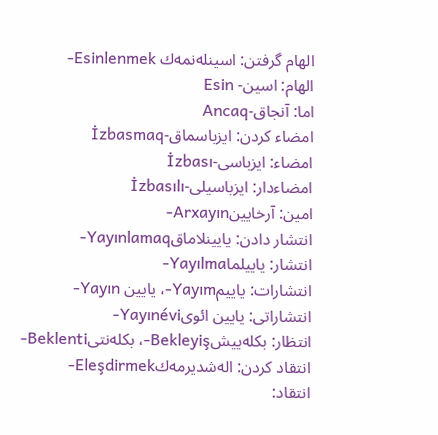الهام گرفتن: اسینله‌نمه‌ك Esinlenmek-
الهام: اسین- Esin
اما: آنجاق-Ancaq
امضاء كردن: ایزباسماق-İzbasmaq
امضاء: ایزباسی-İzbası
امضاءدار: ایزباسیلی-İzbasılı
امین: آرخایینArxayın-
انتشار دادن: یایینلاماقYayınlamaq-
انتشار: یاییلماYayılma-
انتشارات: یاییمYayım-، یایین Yayın-
انتشاراتی: یایین ائویYayınévi-
انتظار: بكله‌ییشBekleyiş-، بكله‌نتیBeklenti-
انتقاد كردن: اله‌شدیرمه‌كEleşdirmek-
انتقاد: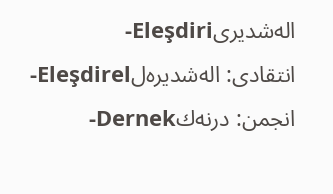اله‌شدیریEleşdiri-
انتقادی: اله‌شدیره‌لEleşdirel-
انجمن: درنه‌كDernek-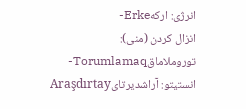انرژی: اركهErke-
انزال كردن (منی): توروملاماقTorumlamaq-
انستیتو: آراشدیرتایAraşdırtay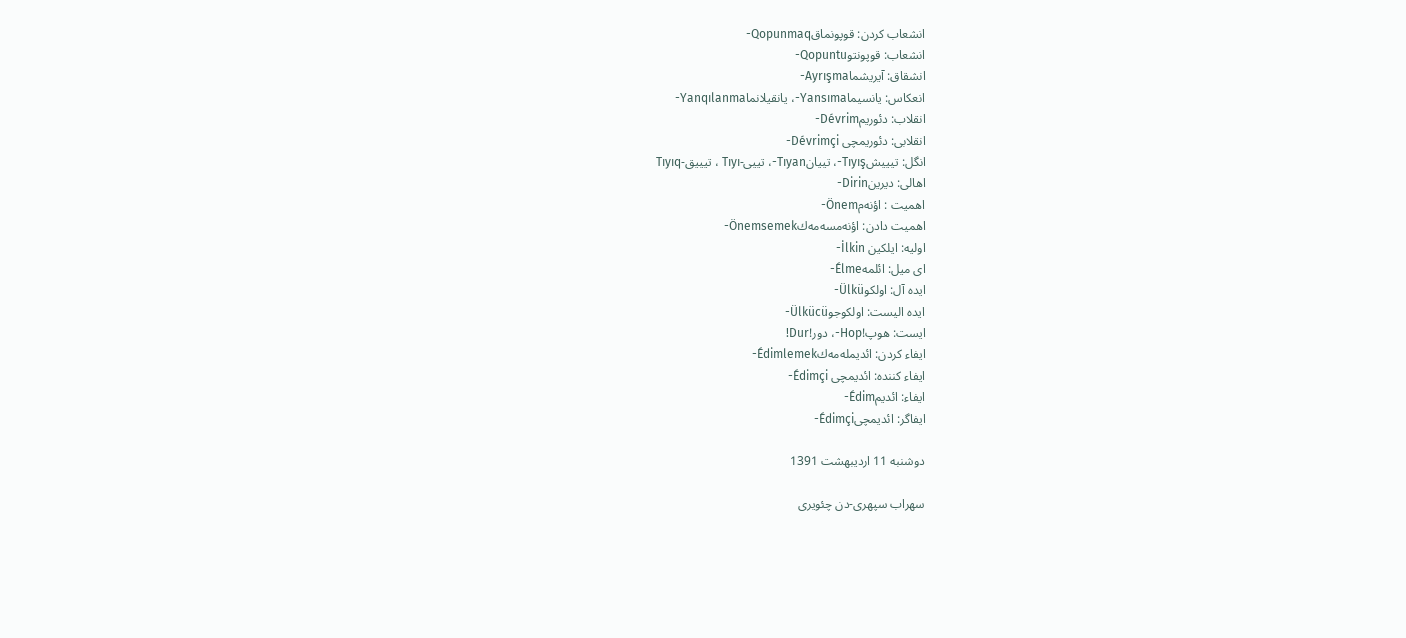انشعاب كردن: قوپونماقQopunmaq-
انشعاب: قوپونتوQopuntu-
انشقاق: آیریشماAyrışma-
انعكاس: یانسیماYansıma-، یانقیلانماYanqılanma-
انقلاب: دئوریمDévrim-
انقلابی: دئوریمچی Dévrimçi-
انگل: تیییشTıyış-، تییانTıyan-، تییی-Tıyı ، تیییق-Tıyıq
اهالی: دیرینDirin-
اهمیت : اؤنه‌مÖnem-
اهمیت دادن: اؤنه‌مسه‌مه‌كÖnemsemek-
اولیه: ایلكین İlkin-
ای میل: ائلمهÉlme-
ایده آل: اولكوÜlkü-
ایده الیست: اولكوجوÜlkücü-
ایست: هوپ!Hop-، دور!Dur!
ایفاء كردن: ائدیمله‌مه‌كÉdimlemek-
ایفاء كننده: ائدیمچی Édimçi-
ایفاء: ائدیمÉdim-
ایفاگر: ائدیمچیÉdimçi-

دوشنبه 11 اردیبهشت 1391

سهراب سپهری-دن چئویری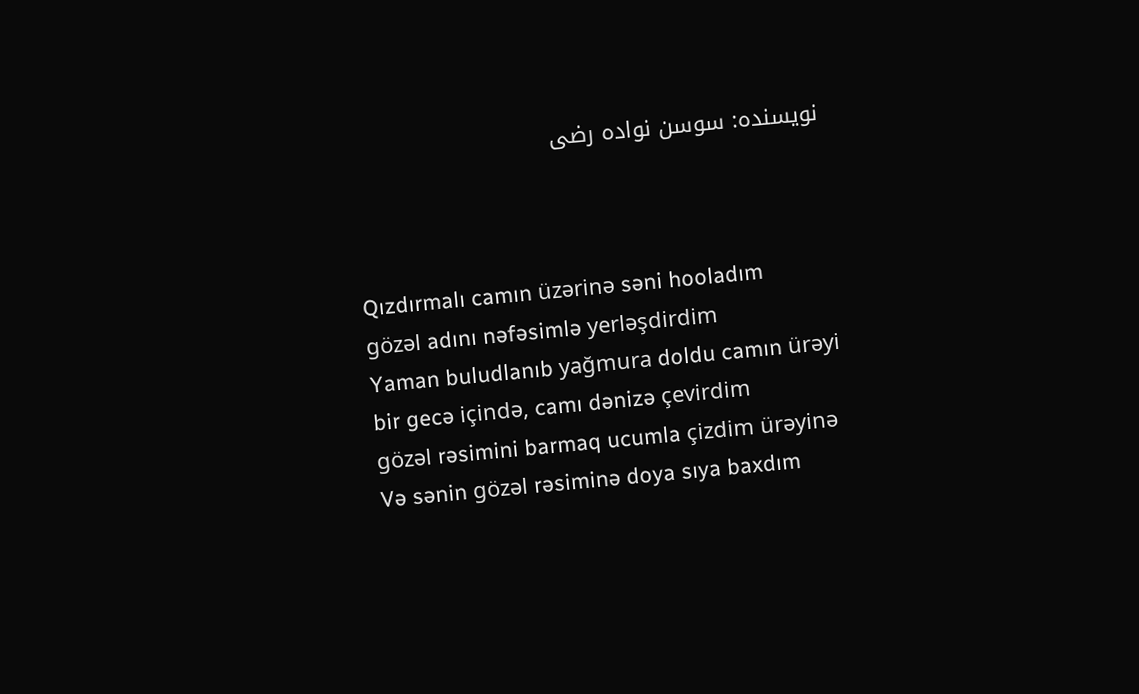نویسنده: سوسن نواده رضی



Qızdırmalı camın üzərinə səni hooladım
gözəl adını nəfəsimlə yerləşdirdim
Yaman buludlanıb yağmura doldu camın ürəyi
bir gecə içində, camı dənizə çevirdim
gözəl rəsimini barmaq ucumla çizdim ürəyinə
Və sənin gözəl rəsiminə doya sıya baxdım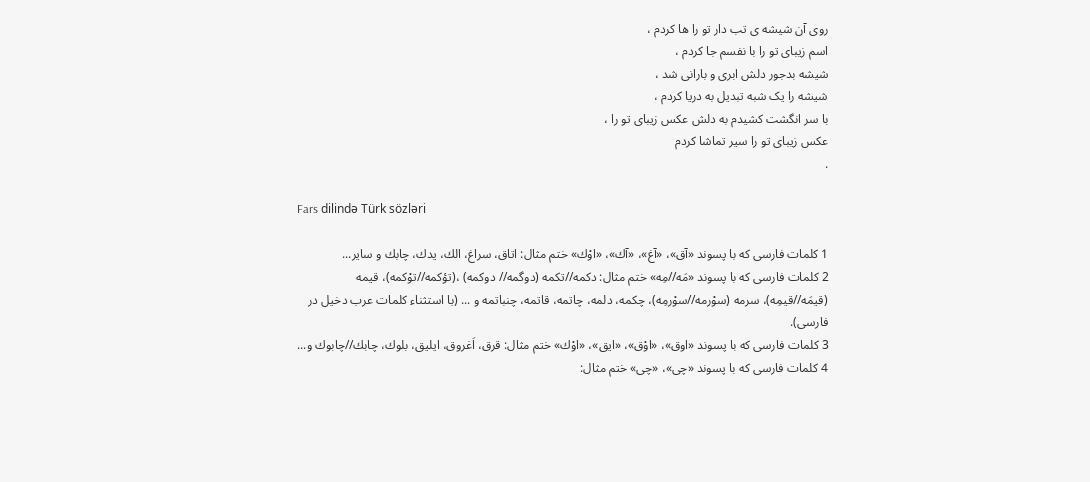روی آن شیشه ی تب دار تو را ها کردم ،
اسم زیبای تو را با نفسم جا کردم ،
شیشه بدجور دلش ابری و بارانی شد ،
شیشه را یک شبه تبدیل به دریا کردم ،
با سر انگشت کشیدم به دلش عکس زیبای تو را ،
عکس زیبای تو را سیر تماشا کردم
.

Fars dilində Türk sözləri

1 كلمات فارسی كه با پسوند «آق»، «آغ»، «آك»، «اوْك» ختم مثال: اتاق، سراغ، الك، یدك، چابك و سایر...
2 كلمات فارسی كه با پسوند «مَه//مِه» ختم مثال: دكمه//تكمه (دوگمه// دوكمه) ،(تؤكمه//توْكمه)، قیمه (قیمَه//قیمِه)، سرمه (سوْرمه//سوْرمِه)، چكمه، دلمه، چاتمه، قاتمه، چنباتمه و ... (با استثناء كلمات عرب دخیل در فارسی).
3 كلمات فارسی كه با پسوند «اوق»، «اوْق»، «ایق»، «اوْك» ختم مثال: قرق، اَغروق، ایلیق، بلوك، چابك//چابوك و...
4 كلمات فارسی كه با پسوند «چی»، «چی» ختم مثال: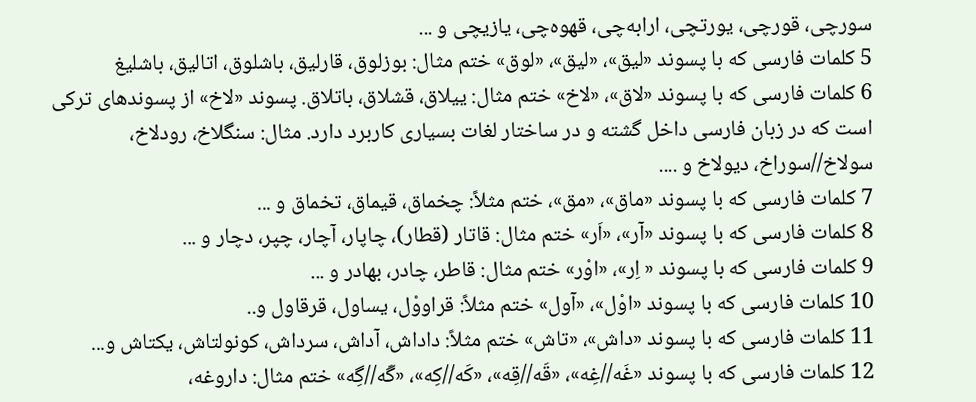سورچی، قورچی، یورتچی، ارابه‌چی، قهوه‌چی، یازیچی و ...
5 كلمات فارسی كه با پسوند «لیق»، «لیق»، «لوق» ختم مثال: بوزلوق، قارلیق، باشلوق، اتالیق، باشلیغ
6 كلمات فارسی كه با پسوند «لاق»، «لاخ» ختم مثال: ییلاق، قشلاق، باتلاق. پسوند «لاخ» از پسوندهای تركی است كه در زبان فارسی داخل گشته و در ساختار لغات بسیاری كاربرد دارد. مثال: سنگلاخ، رودلاخ، سولاخ//سوراخ، دیولاخ و ....
7 كلمات فارسی كه با پسوند «ماق»، «مق»، ختم مثلاً: چخماق، قیماق، تخماق و ...
8 كلمات فارسی كه با پسوند «آر»، «اَر» ختم مثال: قاتار (قطار)، چاپار، آچار، چپر، دچار و ...
9 كلمات فارسی كه با پسوند « اِر»، «اوْر» ختم مثال: قاطر، چادر، بهادر و ...
10 كلمات فارسی كه با پسوند «اوْل»، «آول» ختم مثلاً: قراووْل، یساول، قرقاول و..
11 كلمات فارسی كه با پسوند «داش»، «تاش» ختم مثلاً: داداش، آداش، سرداش، كونولتاش، یكتاش و...
12 كلمات فارسی كه با پسوند «غَه//غِه»، «قَه//قِه»، «كَه//كِه»، «گَه//گِه» ختم مثال: داروغه،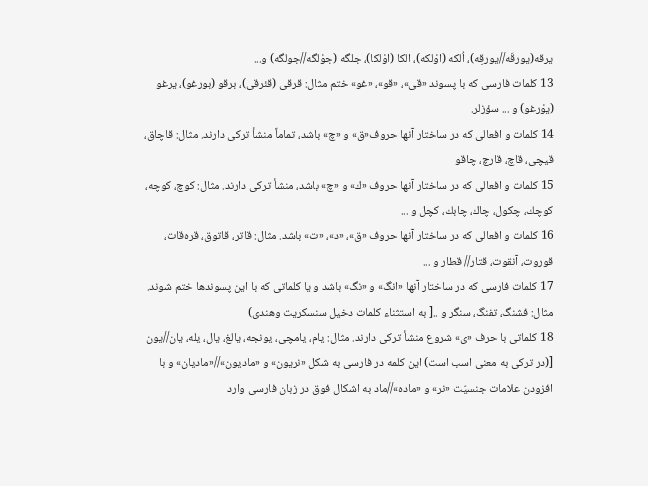یرقه(یورقَه//یورقِه)، اُلكه (اوْلكه)، الكا (اوْلكا)، جلگه (جوْلگه//جولگه) و...
13 كلمات فارسی كه با پسوند «قی»، «قو»، «غو» ختم مثال: قرقی (قئرقی)، برقو (بورغو)، یرغو (یوْرغو) و ... سؤزلر.
14 كلمات و افعالی كه در ساختار آنها حروف«ق» و «چ» باشد، تماماً منشأ تركی دارند. مثال: قاچاق، قیچی، قاچ، قارچ، چاقو
15 كلمات و افعالی كه در ساختار آنها حروف «ك» و «چ» باشد، منشأ تركی دارند. مثال: كوچ، كوچه، كوچك، چكول، چاك، چابك، كچل و ...
16 كلمات و افعالی كه در ساختار آنها حروف «ق»، «د»، «ت» باشد. مثال: قاتر، قاتوق، قره‌قات، قوروت، آنقوت، قتار// قطار و ...
17 كلمات فارسی كه در ساختار آنها «انگ» و «نگ» باشد و یا كلماتی كه با این پسوندها ختم شوند. مثال: فشنگ، تفنگ، سنگر و ..[ به استثناء كلمات دخیل سنسكریت وهندی)
18 كلماتی با حرف «ی» شروع منشأ تركی دارند. مثال: یام، یامچی، یونجه، یالغ، یال، یله، یان//یون [(در تركی به معنی اسب است) این كلمه در فارسی به شكل «نریون» و «مادیون»//«مادیان» و با افزودن علامات جنسیّت «نر» و «ماده»//ماد به اشكال فوق در زبان فارسی وارد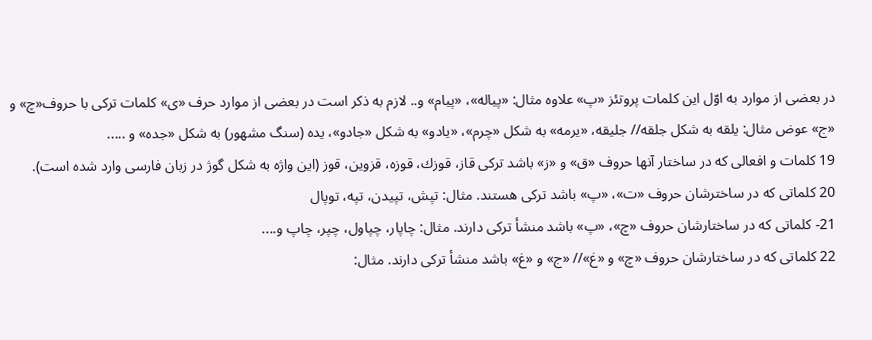در بعضی از موارد به اوّل این كلمات پروتئز «پ» علاوه مثال: «پیاله»، «پیام» و.. لازم به ذكر است در بعضی از موارد حرف «ی» كلمات تركی با حروف«چ» و «ج» عوض مثال: یلقه به شكل جلقه// جلیقه، «یرمه» به شكل «چرم»، «یادو» به شكل «جادو»، یده (سنگ مشهور) به شكل «جده» و .....
19 كلمات و افعالی كه در ساختار آنها حروف «ق» و «ز» باشد تركی قاز، قوزك، قوزه، قزوین، قوز (این واژه به شكل گوژ در زبان فارسی وارد شده است).
20 كلماتی كه در ساخترشان حروف «ت»، «پ» باشد تركی هستند. مثال: تپش، تپیدن، تپه، توپال
21- كلماتی كه در ساختارشان حروف «چ»، «پ» باشد منشأ تركی دارند. مثال: چاپار، چپاول، چپر، چاپ و....
22 كلماتی كه در ساختارشان حروف «چ» و «غ»// «ج» و «غ» باشد منشأ تركی دارند. مثال: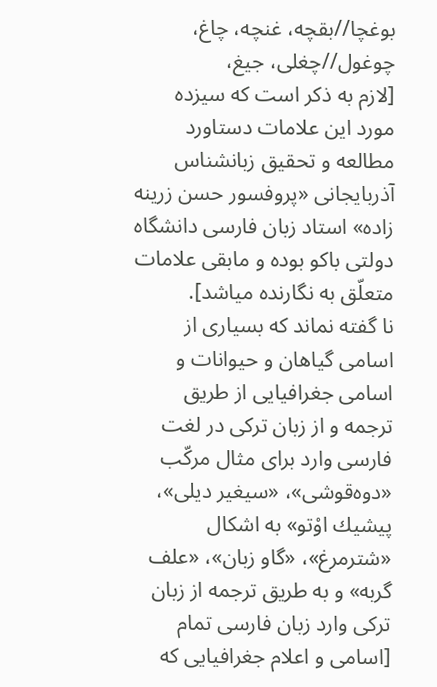بوغچا//بقچه، غنچه،‌ چاغ، چوغول//چغلی، جیغ،
[لازم به ذكر است كه سیزده مورد این علامات دستاورد مطالعه و تحقیق زبانشناس آذربایجانی «پروفسور حسن زرینه زاده» استاد زبان فارسی دانشگاه دولتی باكو بوده و مابقی علامات متعلّق به نگارنده میاشد].
نا گفته نماند كه بسیاری از اسامی گیاهان و حیوانات و اسامی جغرافیایی از طریق ترجمه و از زبان تركی در لغت فارسی وارد برای مثال مركّب «دوه‌قوشی»، «سیغیر دیلی»، پیشیك اوْتو» به اشكال «شترمرغ»، «گاو زبان»، «علف گربه» و به طریق ترجمه از زبان تركی وارد زبان فارسی تمام [اسامی و اعلام جغرافیایی كه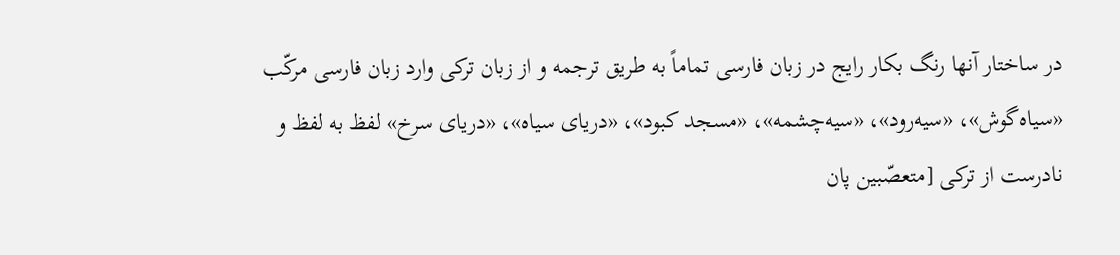در ساختار آنها رنگ بكار رایج در زبان فارسی تماماً به طریق ترجمه و از زبان تركی وارد زبان فارسی مركّب «سیاه‌گوش»، «سیه‌رود»، «سیه‌چشمه»، «مسجد كبود»، «دریای سیاه»، «دریای سرخ» لفظ به لفظ و نادرست از تركی [متعصّبین پان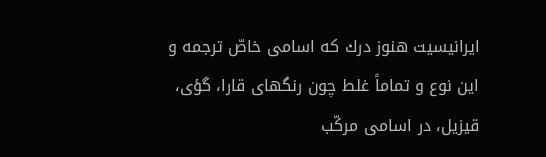ایرانیسیت هنوز درك كه اسامی خاصّ ترجمه و این نوع و تماماً غلط چون رنگهای قارا،‌ گؤی، قیزیل، در اسامی مركّب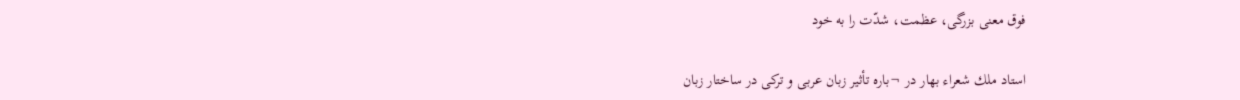فوق معنی بزرگی،‌ عظمت، شدّت را به خود

استاد ملك شعراء بهار در ¬باره تأثیر زبان عربی و تركی در ساختار زبان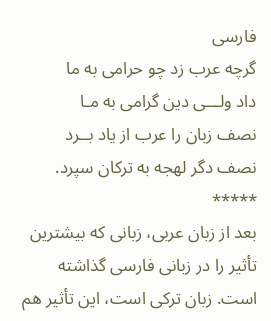فارسی
گرچه عرب زد چو حرامی به ما
داد ولـــی دین گرامی به مـا
نصف زبان را عرب از یاد بــرد
نصف دگر لهجه به تركان سپرد.
*****
بعد از زبان عربی، زبانی كه بیشترین تأثیر را در زبانی فارسی گذاشته است. زبان تركی است، این تأثیر هم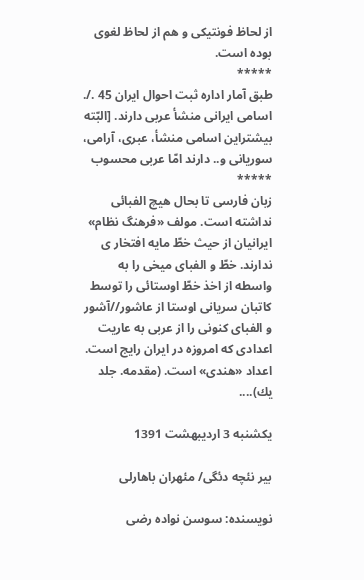از لحاظ فونتیكی و هم از لحاظ لغوی بوده است.
*****
طبق آمار اداره ثبت احوال ایران 45 ./. اسامی ایرانی منشأ عربی دارند. [البّته بیشتراین اسامی منشأ، عبری، آرامی، سوریانی و.. دارند امّا عربی محسوب
*****
زبان فارسی تا بحال هیچ الفبائی نداشته است. مولف «فرهنگ نظام» ایرانیان از حیث خطّ مایه افتخار ی ندارند. خطّ و الفبای میخی را به واسطه از اخذ خطّ اوستائی را توسط كاتبان سریانی اوستا از عاشور//آشور و الفبای كنونی را از عربی به عاریت اعدادی كه امروزه در ایران رایج است. اعداد «هندی» است. (مقدمه. جلد یك)....

یکشنبه 3 اردیبهشت 1391

بیر نئچه دئگی/ مئهران باهارلی

نویسنده: سوسن نواده رضی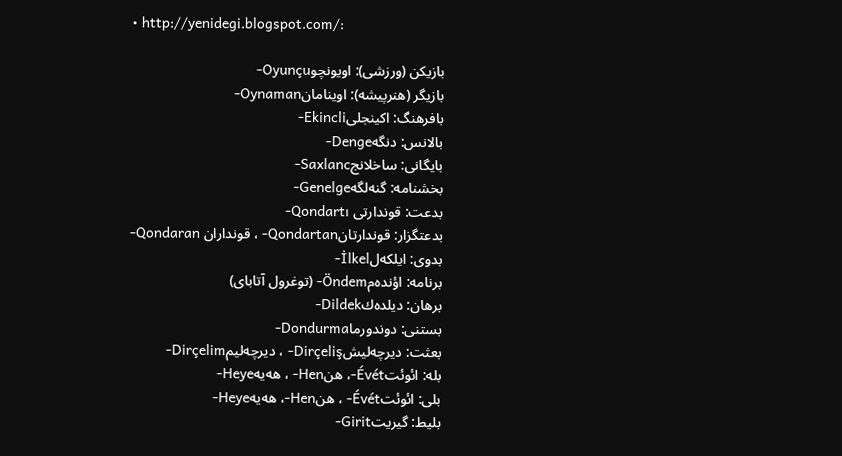• http://yenidegi.blogspot.com/:

    بازیكن (ورزشی): اویونچوOyunçu-
    بازیگر (هنرپیشه): اوینامانOynaman-
    بافرهنگ: اكینجلیEkincli-
    بالانس: دنگهDenge-
    بایگانی: ساخلانجSaxlanc-
    بخشنامه: گنه‌لگهGenelge-
    بدعت: قوندارتی Qondartı-
    بدعتگزار: قوندارتانQondartan- ، قونداران Qondaran-
    بدوی: ایلكه‌لİlkel-
    برنامه: اؤنده‌مÖndem- (توغرول آتابای)
    برهان: دیلده‌كDildek-
    بستنی: دوندورماDondurma-
    بعثت: دیرچه‌لیشDirçeliş- ، دیرچه‌لیمDirçelim-
    بله: ائوئتÉvét-، هنHen- ، هه‌یهHeye-
    بلی: ائوئتÉvét- ، هنHen-، هه‌یهHeye-
    بلیط: گیریتGirit-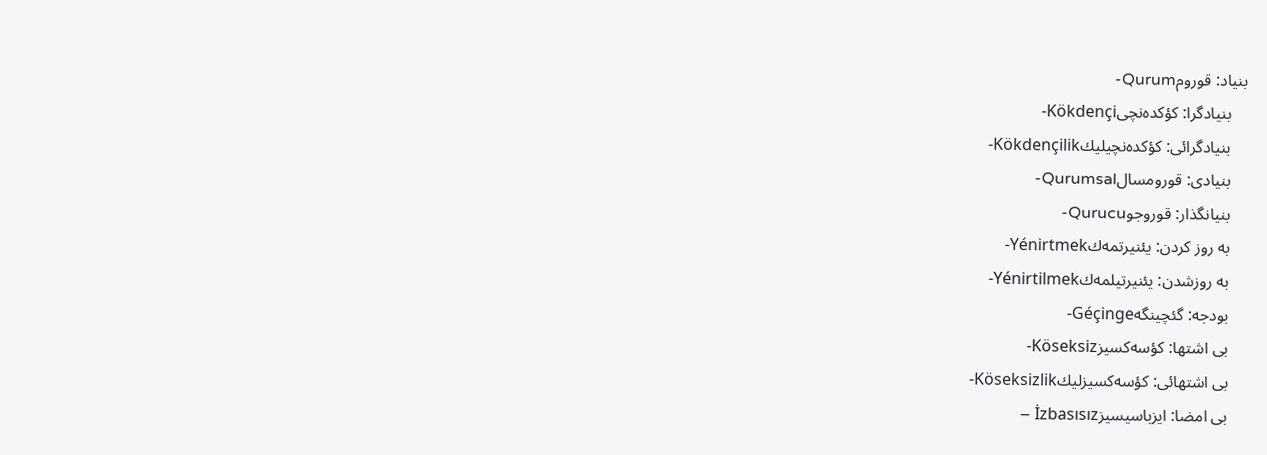بنیاد: قورومQurum-
    بنیادگرا: كؤكده‌نچیKökdençi-
    بنیادگرائی: كؤكده‌نچیلیكKökdençilik-
    بنیادی: قورومسالQurumsal-
    بنیانگذار: قوروجوQurucu-
    به روز كردن: یئنیرتمه‌كYénirtmek-
    به روزشدن: یئنیرتیلمه‌كYénirtilmek-
    بودجه: گئچینگهGéçinge-
    بی اشتها: كؤسه‌كسیزKöseksiz-
    بی اشتهائی: كؤسه‌كسیزلیكKöseksizlik-
    بی امضا: ایزباسیسیزİzbasısız –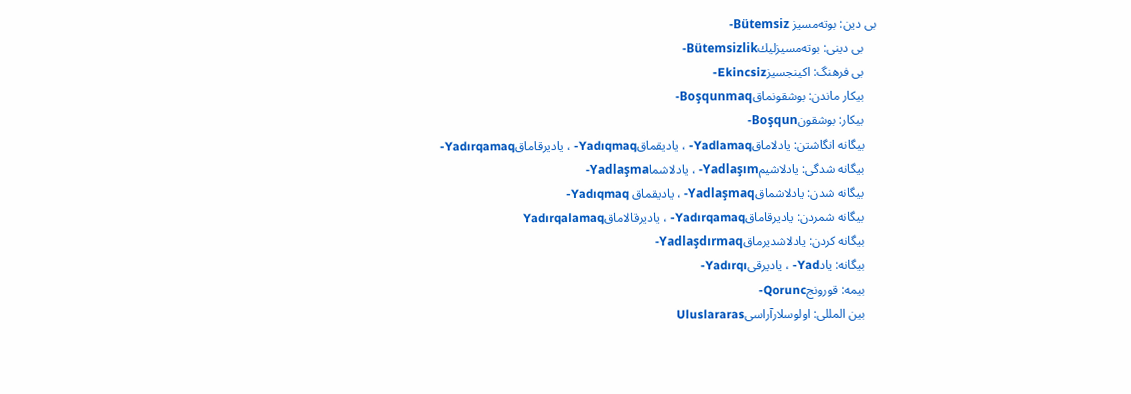بی دین: بوته‌مسیز Bütemsiz-
    بی دینی: بوته‌مسیزلیكBütemsizlik-
    بی فرهنگ: اكینجسیزEkincsiz-
    بیكار ماندن: بوشقونماقBoşqunmaq-
    بیكار: بوشقونBoşqun-
    بیگانه انگاشتن: یادلاماقYadlamaq- ، یادیقماقYadıqmaq- ، یادیرقاماقYadırqamaq-
    بیگانه شدگی: یادلاشیمYadlaşım- ، یادلاشماYadlaşma-
    بیگانه شدن: یادلاشماقYadlaşmaq- ، یادیقماق Yadıqmaq-
    بیگانه شمردن: یادیرقاماقYadırqamaq- ، یادیرقالاماقYadırqalamaq
    بیگانه كردن: یادلاشدیرماقYadlaşdırmaq-
    بیگانه: یادYad- ، یادیرقیYadırqı-
    بیمه: قورونجQorunc-
    بین المللی: اولوسلارآراسیUluslararas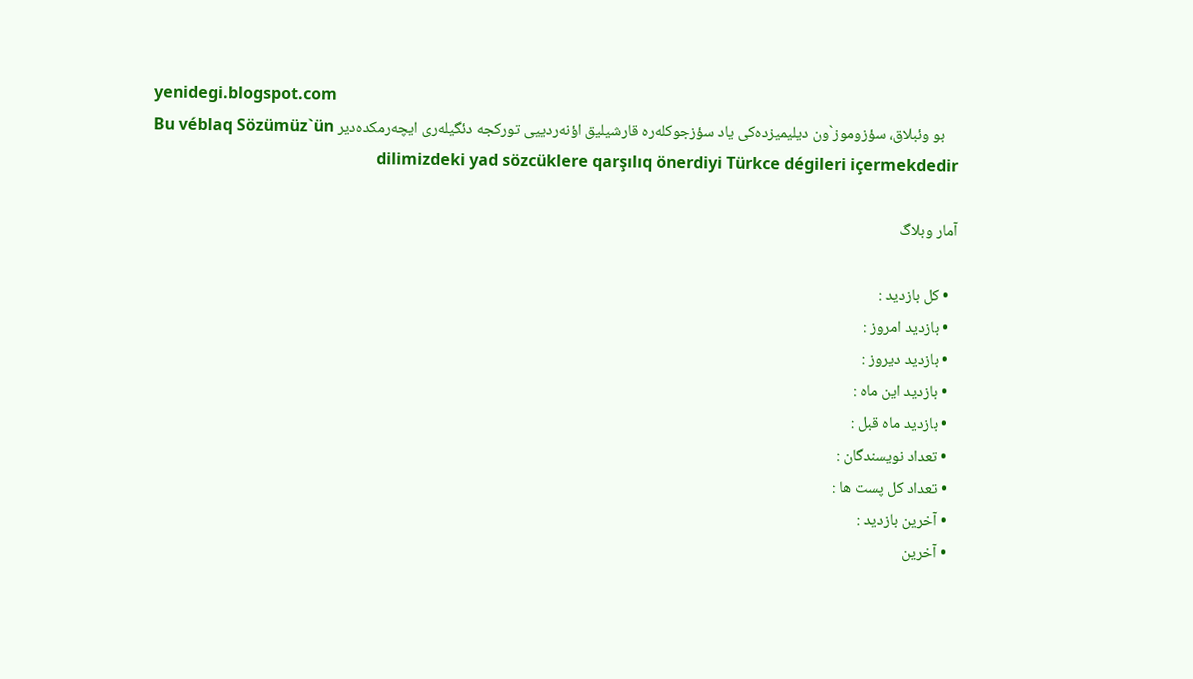yenidegi.blogspot.com
    بو وئبلاق، سؤزوموز`ون دیلیمیزده‌كی یاد سؤزجوكله‌ره قارشیلیق اؤنه‌ردییی توركجه دئگیله‌ری ایچه‌رمكده‌دیر Bu véblaq Sözümüz`ün dilimizdeki yad sözcüklere qarşılıq önerdiyi Türkce dégileri içermekdedir

آمار وبلاگ

  • کل بازدید :
  • بازدید امروز :
  • بازدید دیروز :
  • بازدید این ماه :
  • بازدید ماه قبل :
  • تعداد نویسندگان :
  • تعداد کل پست ها :
  • آخرین بازدید :
  • آخرین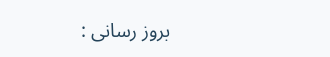بروز رسانی :